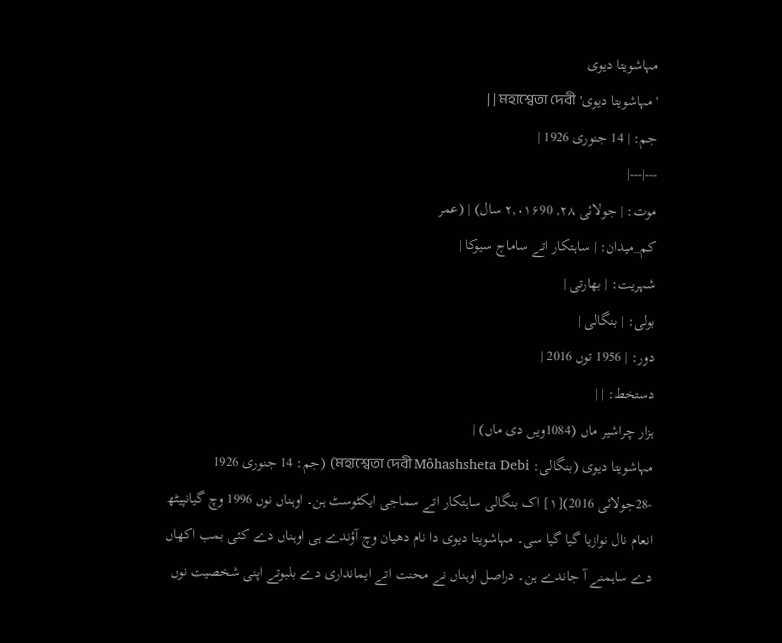مہاشویتا دیوی
'مہاشویتا دیوی' মহাশ্বেতা দেবী | |
جم: | 14 جنوری 1926 |
---|---|
موت: | جولائی ۲۸, ۲,۰۱۶90 سال) | (عمر
کم_میدان: | ساہتکار اتے ساماج سیوکا |
شہریت: | بھارتی |
بولی: | بنگالی |
دور: | 1956 توں 2016 |
دستخط: | |
ہزار چراشیر ماں (1084ویں دی ماں) |
مہاشویتا دیوی (بنگالی: মহাশ্বেতা দেবী Môhashsheta Debi) (جم: 14 جنوری 1926 -28جولائی 2016)[۱] اک بنگالی ساہتکار اتے سماجی ایکٹوسٹ ہن۔ اوہناں نوں 1996 وچ گیانپیٹھ انعام نال نوازیا گیا گیا سی۔ مہاشویتا دیوی دا نام دھیان وچ آؤندے ہی اوہناں دے کئی بمب اکھاں دے ساہمنے آ جاندے ہن۔ دراصل اوہناں نے محنت اتے ایمانداری دے بلبوتے اپنی شخصیت نوں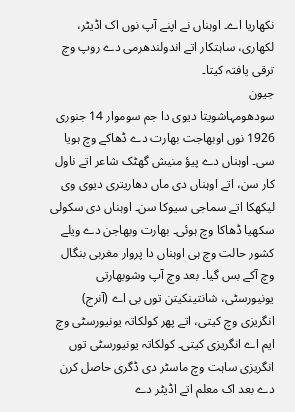نکھاریا اے۔ اوہناں نے اپنے آپ نوں اک اڈیٹر، لکھاری، ساہتکار اتے اندولندھرمی دے روپ وچ ترقی یافتہ کیتا۔
جیون
سودھومہاشویتا دیوی دا جم سوموار 14 جنوری 1926 نوں اوبھاجت بھارت دے ڈھاکے وچ ہویا سی۔ اوہناں دے پیؤ منیش گھٹک شاعر اتے ناول کار سن، اتے اوہناں دی ماں دھاریتری دیوی وی لیکھکا اتے سماجی سیوکا سن۔ اوہناں دی سکولی سکھیا ڈھاکا وچ ہوئی۔ بھارت وبھاجن دے ویلے کشور حالت وچ ہی اوہناں دا پروار مغربی بنگال وچ آکے بس گیا۔ بعد وچ آپ وشوبھارتی یونیورسٹی، شانتینکیتن توں بی اے (آنرج) انگریزی وچ کیتی، اتے پھر کولکاتہ یونیورسٹی وچ ایم اے انگریزی کیتی۔ کولکاتہ یونیورسٹی توں انگریزی ساہت وچ ماسٹر دی ڈگری حاصل کرن دے بعد اک معلم اتے اڈیٹر دے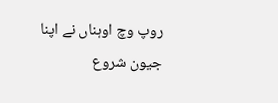روپ وچ اوہناں نے اپنا جیون شروع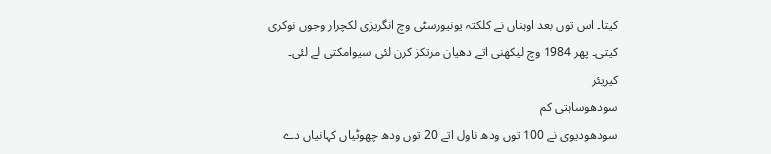کیتا۔ اس توں بعد اوہناں نے کلکتہ یونیورسٹی وچ انگریزی لکچرار وجوں نوکری کیتی۔ پھر 1984 وچ لیکھنی اتے دھیان مرتکز کرن لئی سیوامکتی لے لئی۔
کیریئر
سودھوساہتی کم
سودھودیوی نے 100 توں ودھ ناول اتے 20 توں ودھ چھوٹیاں کہانیاں دے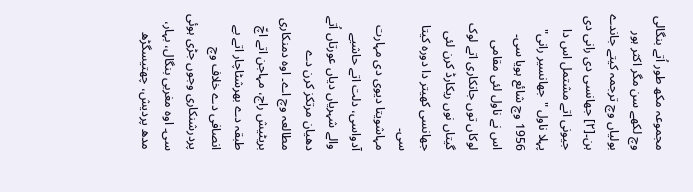مجموعہ مکھ طور اُتے بنگالی وچ لکھے سن مگر اکثر ہور بولیاں وچ ترجمہ کیتے جاندے ہن۔[۲] جھانسی دی رانی دی جیونی اتے مشتمل اس دا پہلا ناول "جھانسیر رانی" 1956 وچ شائع ہویا سی۔ اس نے ناول لئی مقامی لوکاں توں جانکاری اتے لوک گیتاں نوں ریکارڈ کرن لئی جھانسی کھیتر دا دورہ کیتا سی۔
مہاشویتا دیوی دی مہارت آدواسی، دلت اتے حاشیے والے شہریاں دیاں عورتاں اُتے دھیان مرتکز کرن دے مطالعہ وچ اے۔ اوہ دمنکاری بریٹیش راج، مہاجن اتے اچّ طبقہ دے بھرشٹاچار اتے بے انصافی دے خلاف وچ پردرشنکاری وجوں جڑی ہوئی سی۔ اوہ مغربی بنگال، بہار، مدھ پردیش، چھتیسگڑھ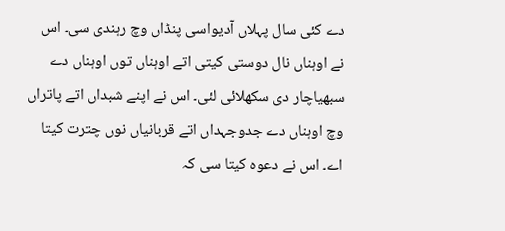دے کئی سال پہلاں آدیواسی پنڈاں وچ رہندی سی۔ اس نے اوہناں نال دوستی کیتی اتے اوہناں توں اوہناں دے سبھیاچار دی سکھلائی لئی۔ اس نے اپنے شبداں اتے پاتراں وچ اوہناں دے جدوجہداں اتے قربانیاں نوں چترت کیتا اے۔ اس نے دعوہ کیتا سی کہ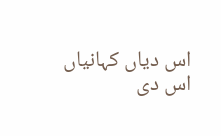اس دیاں کہانیاں اس دی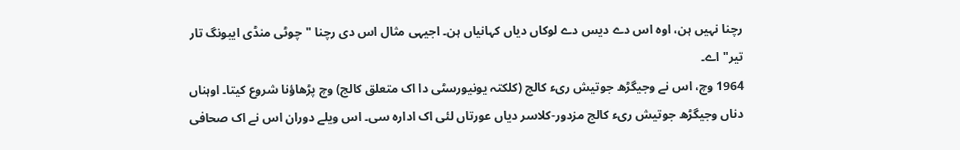رچنا نہیں ہن، اوہ اس دے دیس دے لوکاں دیاں کہانیاں ہن۔ اجیہی مثال اس دی رچنا "چوٹی منڈی ایبونگ تار تیر" اے۔
1964 وچ، اس نے وجیگڑھ جوتیش ریء کالج (کلکتہ یونیورسٹی دا اک متعلق کالج) وچ پڑھاؤنا شروع کیتا۔ اوہناں دناں وجیگڑھ جوتیش ریء کالج مزدور-کلاسر دیاں عورتاں لئی اک ادارہ سی۔ اس ویلے دوران اس نے اک صحافی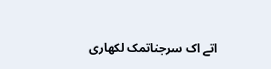اتے اک سرجناتمک لکھاری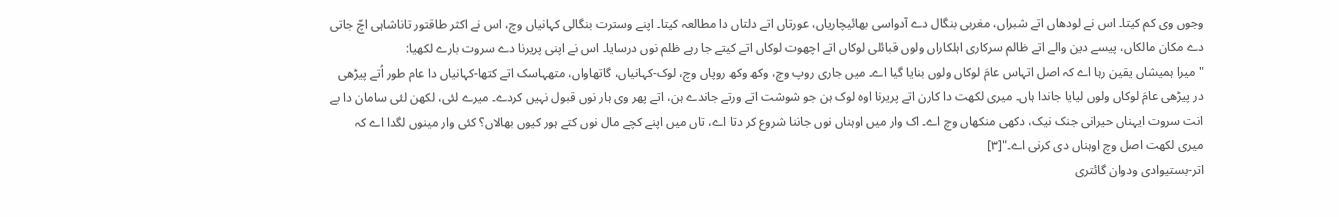وجوں وی کم کیتا۔ اس نے لودھاں اتے شبراں، مغربی بنگال دے آدواسی بھائیچاریاں، عورتاں اتے دلتاں دا مطالعہ کیتا۔ اپنے وسترت بنگالی کہانیاں وچ، اس نے اکثر طاقتور تاناشاہی اچّ جاتی دے مکان مالکاں، پیسے دین والے اتے ظالم سرکاری اہلکاراں ولوں قبائلی لوکاں اتے اچھوت لوکاں اتے کیتے جا رہے ظلم نوں درسایا۔ اس نے اپنی پریرنا دے سروت بارے لکھیا:
"میرا ہمیشاں یقین رہا اے کہ اصل اتہاس عامَ لوکاں ولوں بنایا گیا اے۔ میں جاری روپ وچ، وکھ وکھ روپاں وچ، لوک-کہانیاں، گاتھاواں، متھہاسک اتے کتھا-کہانیاں دا عام طور اُتے پیڑھی در پیڑھی عامَ لوکاں ولوں لیایا جاندا ہاں۔ میری لکھت دا کارن اتے پریرنا اوہ لوک ہن جو شوشت اتے ورتے جاندے ہن، اتے پھر وی ہار نوں قبول نہیں کردے۔ میرے لئی، لکھن لئی سامان دا بے انت سروت ایہناں حیرانی جنک نیک، دکھی منکھاں وچ اے۔ اک وار میں اوہناں نوں جاننا شروع کر دتا اے، تاں میں اپنے کچے مال نوں کتے ہور کیوں بھالاں؟ کئی وار مینوں لگدا اے کہ میری لکھت اصل وچ اوہناں دی کرنی اے۔"[۳]
اتر-بستیوادی ودوان گائتری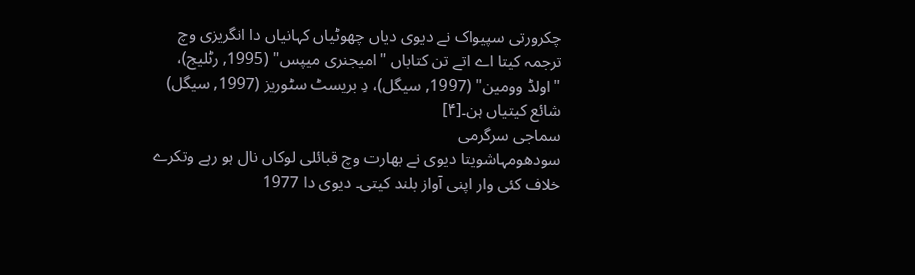چکرورتی سپیواک نے دیوی دیاں چھوٹیاں کہانیاں دا انگریزی وچ ترجمہ کیتا اے اتے تن کتاباں "امیجنری میپس" (1995, رٹلیج)، "اولڈ وومین" (1997, سیگل)، دِ بریسٹ سٹوریز (1997, سیگل) شائع کیتیاں ہن۔[۴]
سماجی سرگرمی
سودھومہاشویتا دیوی نے بھارت وچ قبائلی لوکاں نال ہو رہے وتکرے خلاف کئی وار اپنی آواز بلند کیتی۔ دیوی دا 1977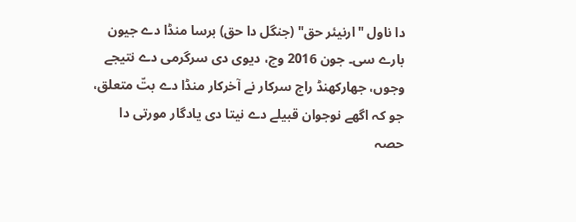دا ناول "ارنیئر حق" (جنگل دا حق) برسا منڈا دے جیون بارے سی۔ جون 2016 وچ، دیوی دی سرگرمی دے نتیجے وجوں، جھارکھنڈ راج سرکار نے آخرکار منڈا دے بتّ متعلق، جو کہ اگھے نوجوان قبیلے دے نیتا دی یادگار مورتی دا حصہ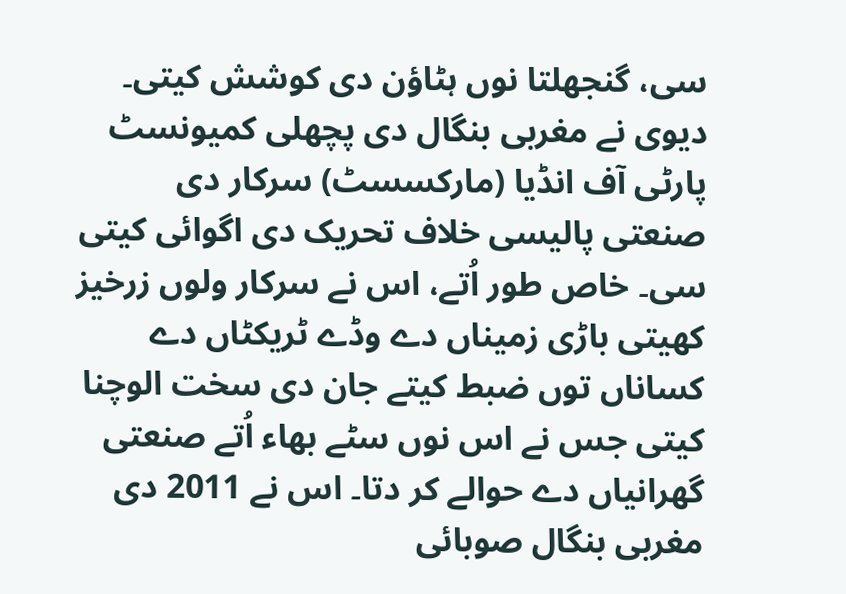سی، گنجھلتا نوں ہٹاؤن دی کوشش کیتی۔
دیوی نے مغربی بنگال دی پچھلی کمیونسٹ پارٹی آف انڈیا (مارکسسٹ) سرکار دی صنعتی پالیسی خلاف تحریک دی اگوائی کیتی سی۔ خاص طور اُتے، اس نے سرکار ولوں زرخیز کھیتی باڑی زمیناں دے وڈے ٹریکٹاں دے کساناں توں ضبط کیتے جان دی سخت الوچنا کیتی جس نے اس نوں سٹے بھاء اُتے صنعتی گھرانیاں دے حوالے کر دتا۔ اس نے 2011 دی مغربی بنگال صوبائی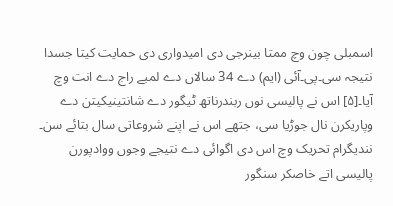اسمبلی چون وچ ممتا بینرجی دی امیدواری دی حمایت کیتا جسدا نتیجہ سی۔پی۔آئی (ایم) دے 34 سالاں دے لمبے راج دے انت وچ آیا۔[۵] اس نے پالیسی نوں ربندرناتھ ٹیگور دے شانتینیکیتن دے وپاریکرن نال جوڑیا سی، جتھے اس نے اپنے شروعاتی سال بتائے سن۔ نندیگرام تحریک وچ اس دی اگوائی دے نتیجے وجوں ووادپورن پالیسی اتے خاصکر سنگور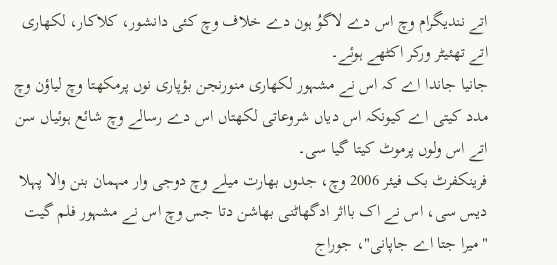اتے نندیگرام وچ اس دے لاگوُ ہون دے خلاف وچ کئی دانشور، کلاکار، لکھاری اتے تھئیٹر ورکر اکٹھے ہوئے۔
جانیا جاندا اے کہ اس نے مشہور لکھاری منورنجن بؤپاری نوں پرمکھتا وچ لیاؤن وچ مدد کیتی اے کیونکہ اس دیاں شروعاتی لکھتاں اس دے رسالے وچ شائع ہوئیاں سن اتے اس ولوں پرموٹ کیتا گیا سی۔
فرینکفرٹ بک فیئر 2006 وچ، جدوں بھارت میلے وچ دوجی وار مہمان بنن والا پہلا دیس سی، اس نے اک بااثر ادگھاٹنی بھاشن دتا جس وچ اس نے مشہور فلم گیت "میرا جتا اے جاپانی"، جوراج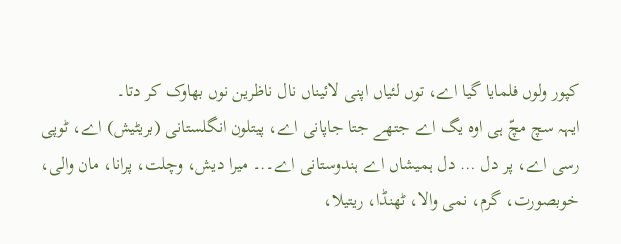کپور ولوں فلمایا گیا اے، توں لئیاں اپنی لائیناں نال ناظرین نوں بھاوک کر دتا۔
ایہہ سچ مچّ ہی اوہ یگ اے جتھے جتا جاپانی اے، پیتلون انگلستانی (بریٹیش) اے، ٹوپی رسی اے، پر دل … دل ہمیشاں اے ہندوستانی اے۔.۔ میرا دیش، وچلت، پرانا، مان والی، خوبصورت، گرم، نمی والا، ٹھنڈا، ریتیلا،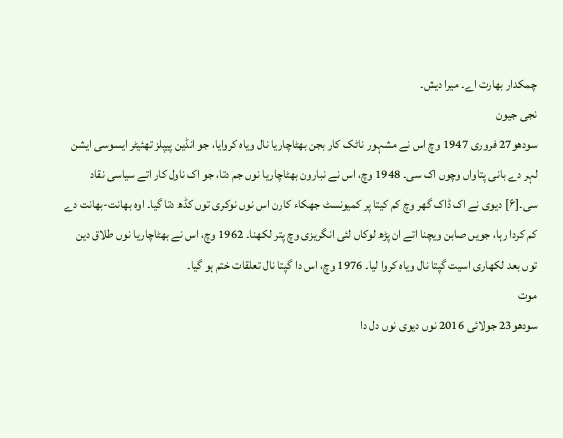چمکدار بھارت اے۔ میرا دیش۔
نجی جیون
سودھو27 فروری 1947 وچ اس نے مشہور ناٹک کار بجن بھٹاچاریا نال ویاہ کروایا، جو انڈین پیپلز تھئیٹر ایسوسی ایشن لہر دے بانی پتاواں وچوں اک سی۔ 1948 وچ، اس نے نبارون بھٹاچاریا نوں جم دتا، جو اک ناول کار اتے سیاسی نقاد سی۔[۶] دیوی نے اک ڈاک گھر وچ کم کیتا پر کمیونسٹ جھکاء کارن اس نوں نوکری توں کڈھ دتا گیا۔ اوہ بھانت-بھانت دے کم کردا رہا، جویں صابن ویچنا اتے ان پڑھ لوکاں لئی انگریزی وچ پتر لکھنا۔ 1962 وچ، اس نے بھٹاچاریا نوں طلاق دین توں بعد لکھاری اسیت گپتا نال ویاہ کروا لیا۔ 1976 وچ، اس دا گپتا نال تعلقات ختم ہو گیا۔
موت
سودھو23 جولائی 2016 نوں دیوی نوں دل دا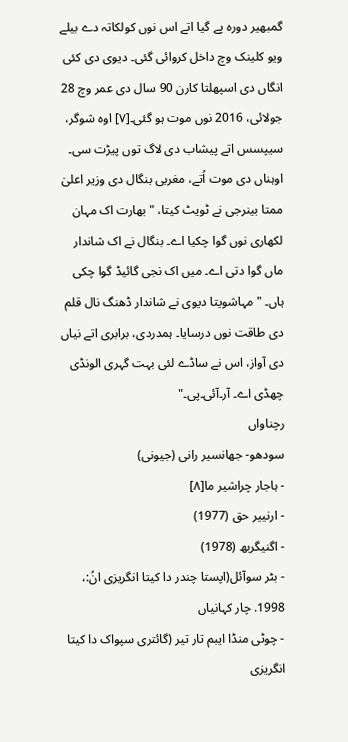گمبھیر دورہ پے گیا اتے اس نوں کولکاتہ دے بیلے ویو کلینک وچ داخل کروائی گئی۔ دیوی دی کئی انگاں دی اسپھلتا کارن 90 سال دی عمر وچ 28 جولائی، 2016 نوں موت ہو گئی۔[۷] اوہ شوگر، سیپسس اتے پیشاب دی لاگ توں پیڑت سی۔
اوہناں دی موت اُتے، مغربی بنگال دی وزیر اعلیٰ ممتا بینرجی نے ٹویٹ کیتا، "بھارت اک مہان لکھاری نوں گوا چکیا اے۔ بنگال نے اک شاندار ماں گوا دتی اے۔ میں اک نجی گائیڈ گوا چکی ہاں۔ "مہاشویتا دیوی نے شاندار ڈھنگ نال قلم دی طاقت نوں درسایا۔ ہمدردی، برابری اتے نیاں دی آواز، اس نے ساڈے لئی بہت گہری الونڈی چھڈی اے۔ آر۔آئی۔پی۔"
رچناواں
سودھو- جھانسیر رانی (جیونی)
- ہاجار چراشیر ما[۸]
- ارنییر حق (1977)
- اگنیگربھ (1978)
- بٹر سوآئل(اپستا چندر دا کیتا انگریزی انُ:، 1998. چار کہانیاں
- چوٹی منڈا ایبم تار تیر (گائتری سپواک دا کیتا انگریزی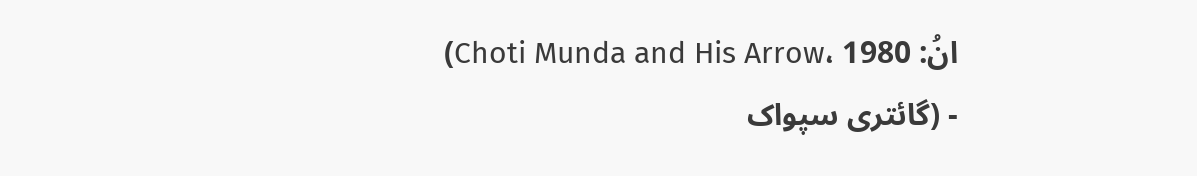انُ: Choti Munda and His Arrow، 1980)
- (گائتری سپواک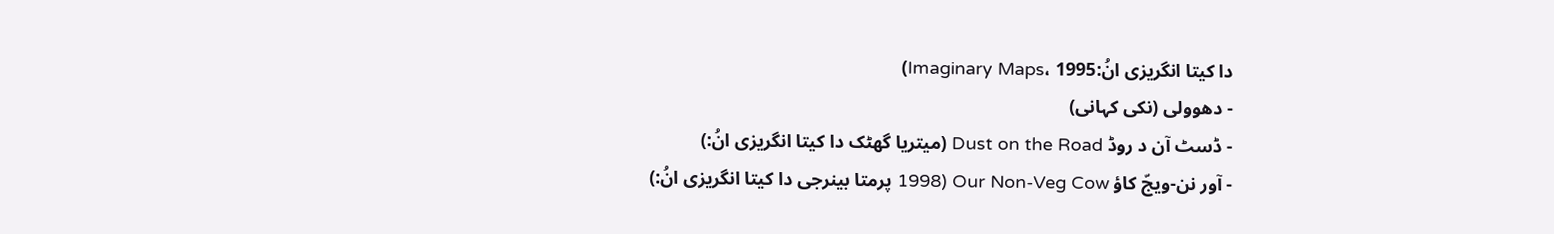دا کیتا انگریزی انُ:Imaginary Maps، 1995)
- دھوولی (نکی کہانی)
- ڈسٹ آن د روڈ Dust on the Road (میتریا گھٹک دا کیتا انگریزی انُ:)
- آور نن-ویجّ کاؤ Our Non-Veg Cow (1998 پرمتا بینرجی دا کیتا انگریزی انُ:)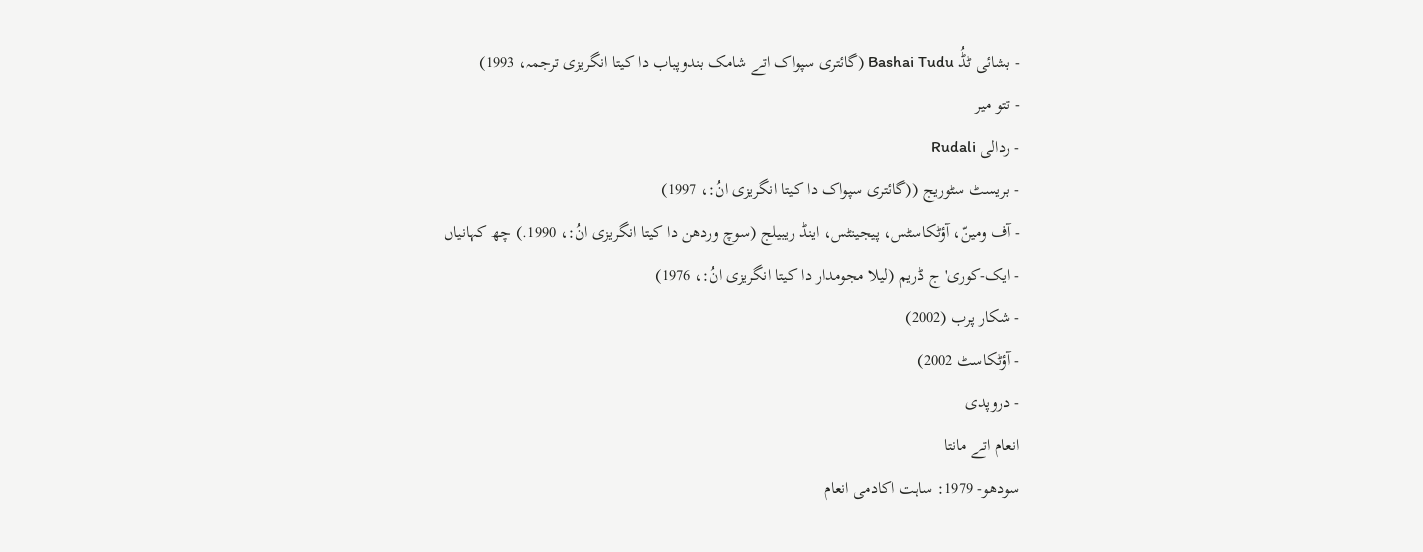- بشائی ٹڈُ Bashai Tudu (گائتری سپواک اتے شامک بندوپباب دا کیتا انگریزی ترجمہ، 1993)
- تتو میر
- ردالی Rudali
- بریسٹ سٹوریج ((گائتری سپواک دا کیتا انگریزی انُ:، 1997)
- آف ومینّ، آؤٹکاسٹس، پیجینٹس، اینڈ ریبیلج (سوچ وردھن دا کیتا انگریزی انُ:، 1990.) چھ کہانیاں
- ایک-کوری'ج ڈریم (لیلا مجومدار دا کیتا انگریزی انُ:، 1976)
- شکار پرب (2002)
- آؤٹکاسٹ 2002)
- دروپدی
انعام اتے مانتا
سودھو- 1979: ساہت اکادمی انعام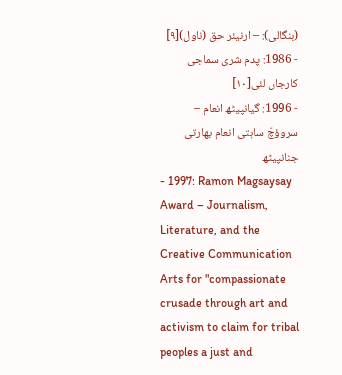(بنگالی): – ارنیئر حق (ناول)[۹]
- 1986: پدم شری سماجی کارجاں لئی[۱۰]
- 1996: گیانپیٹھ انعام – سروؤچّ ساہتی انعام بھارتی جنانپیٹھ
- 1997: Ramon Magsaysay Award – Journalism, Literature, and the Creative Communication Arts for "compassionate crusade through art and activism to claim for tribal peoples a just and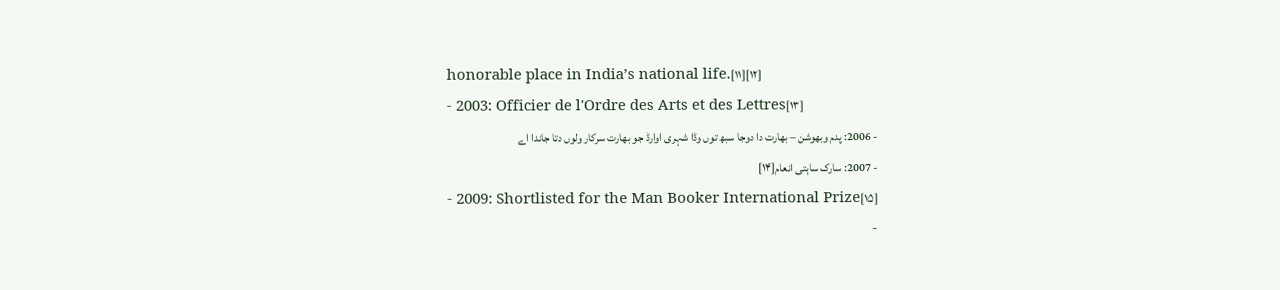honorable place in India’s national life.[۱۱][۱۲]
- 2003: Officier de l'Ordre des Arts et des Lettres[۱۳]
- 2006: پدم وبھوشن – بھارت دا دوجا سبھ توں وڈا شہری اوارڈ جو بھارت سرکار ولوں دتا جاندا اے
- 2007: سارک ساہتی انعام[۱۴]
- 2009: Shortlisted for the Man Booker International Prize[۱۵]
-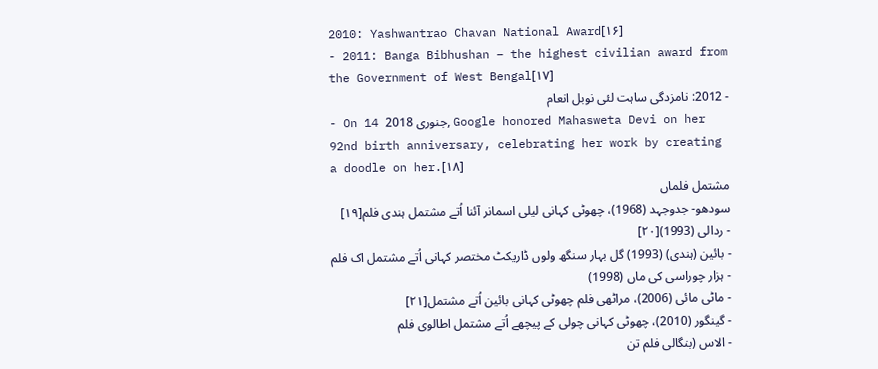2010: Yashwantrao Chavan National Award[۱۶]
- 2011: Banga Bibhushan – the highest civilian award from the Government of West Bengal[۱۷]
- 2012: نامزدگی ساہت لئی نوبل انعام
- On 14 جنوری 2018, Google honored Mahasweta Devi on her 92nd birth anniversary, celebrating her work by creating a doodle on her.[۱۸]
مشتمل فلماں
سودھو- جدوجہد (1968)، چھوٹی کہانی لیلی اسمانر آئنا اُتے مشتمل ہندی فلم[۱۹]
- ردالی (1993)[۲۰]
- بائین (ہندی) (1993) گل بہار سنگھ ولوں ڈاریکٹ مختصر کہانی اُتے مشتمل اک فلم
- ہزار چوراسی کی ماں (1998)
- ماٹی مائی (2006)، مراٹھی فلم چھوٹی کہانی بائین اُتے مشتمل[۲۱]
- گینگور (2010)، چھوٹی کہانی چولی کے پیچھے اُتے مشتمل اطالوی فلم
- الاس (بنگالی فلم تن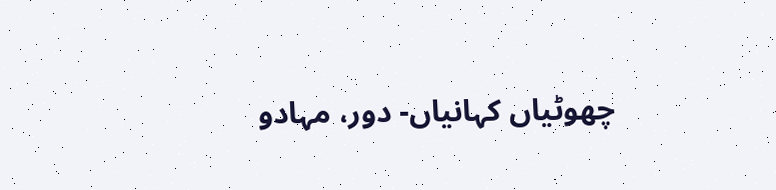چھوٹیاں کہانیاں- دور، مہادو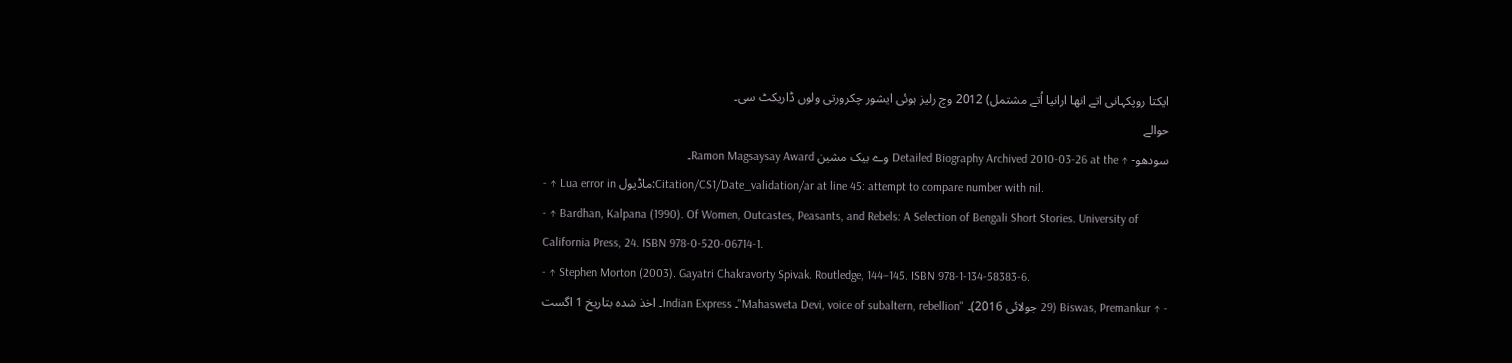ایکتا روپکہانی اتے انھا ارانیا اُتے مشتمل) 2012 وچ رلیز ہوئی ایشور چکرورتی ولوں ڈاریکٹ سی۔
حوالے
سودھو- ↑ Detailed Biography Archived 2010-03-26 at the وے بیک مشین Ramon Magsaysay Award۔
- ↑ Lua error in ماڈیول:Citation/CS1/Date_validation/ar at line 45: attempt to compare number with nil.
- ↑ Bardhan, Kalpana (1990). Of Women, Outcastes, Peasants, and Rebels: A Selection of Bengali Short Stories. University of California Press, 24. ISBN 978-0-520-06714-1.
- ↑ Stephen Morton (2003). Gayatri Chakravorty Spivak. Routledge, 144–145. ISBN 978-1-134-58383-6.
- ↑ Biswas, Premankur (29 جولائی 2016)۔ "Mahasweta Devi, voice of subaltern, rebellion"۔ Indian Express۔ اخذ شدہ بتاریخ 1 اگست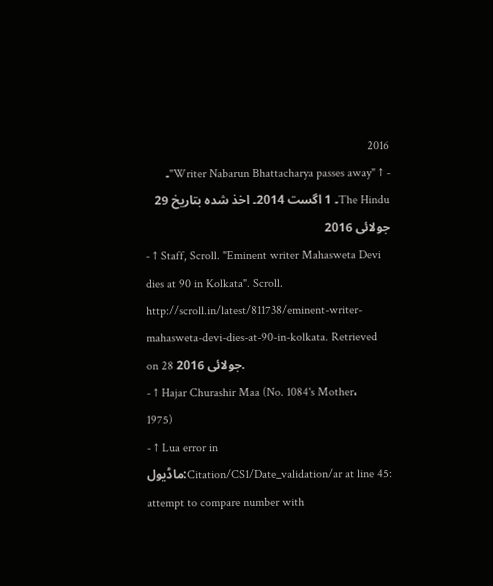2016
- ↑ "Writer Nabarun Bhattacharya passes away"۔ The Hindu۔ 1 اگست 2014۔ اخذ شدہ بتاریخ 29 جولائی 2016
- ↑ Staff, Scroll. "Eminent writer Mahasweta Devi dies at 90 in Kolkata". Scroll. http://scroll.in/latest/811738/eminent-writer-mahasweta-devi-dies-at-90-in-kolkata. Retrieved on 28 جولائی 2016.
- ↑ Hajar Churashir Maa (No. 1084's Mother، 1975)
- ↑ Lua error in ماڈیول:Citation/CS1/Date_validation/ar at line 45: attempt to compare number with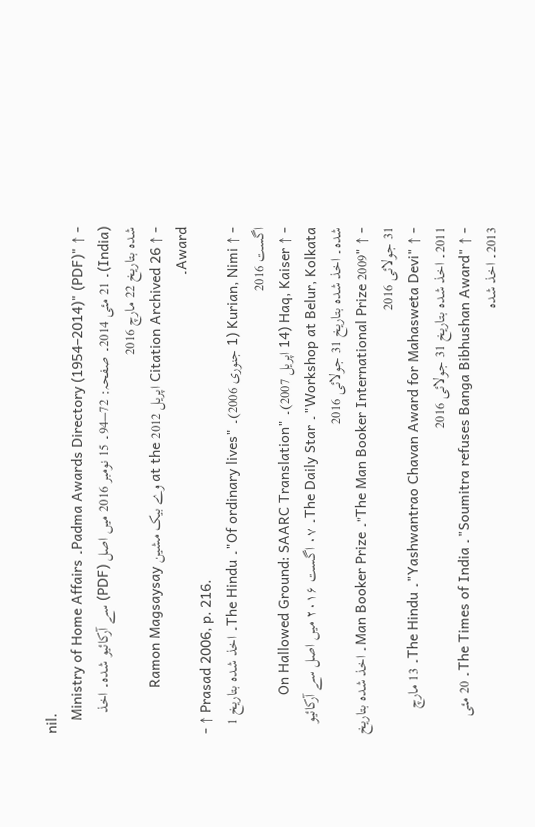nil.
- ↑ "Padma Awards Directory (1954–2014)" (PDF)۔ Ministry of Home Affairs (India)۔ 21 مئی 2014۔ صفحہ: 72–94۔ 15 نومبر 2016 میں اصل (PDF) سے آرکائیو شدہ۔ اخذ شدہ بتاریخ 22 مارچ 2016
- ↑ Citation Archived 26 اپریل 2012 at the وے بیک مشین Ramon Magsaysay Award۔
- ↑ Prasad 2006, p. 216.
- ↑ Kurian, Nimi (1 جنوری 2006)۔ "Of ordinary lives"۔ The Hindu۔ اخذ شدہ بتاریخ 1 اگست 2016
- ↑ Haq, Kaiser (14 اپریل 2007)۔ "On Hallowed Ground: SAARC Translation Workshop at Belur, Kolkata"۔ The Daily Star۔ ۰۷ اگست ۲۰۱۶ میں اصل سے آرکائیو شدہ۔ اخذ شدہ بتاریخ 31 جولائی 2016
- ↑ "The Man Booker International Prize 2009"۔ Man Booker Prize۔ اخذ شدہ بتاریخ 31 جولائی 2016
- ↑ "Yashwantrao Chavan Award for Mahasweta Devi"۔ The Hindu۔ 13 مارچ 2011۔ اخذ شدہ بتاریخ 31 جولائی 2016
- ↑ "Soumitra refuses Banga Bibhushan Award"۔ The Times of India۔ 20 مئی 2013۔ اخذ شدہ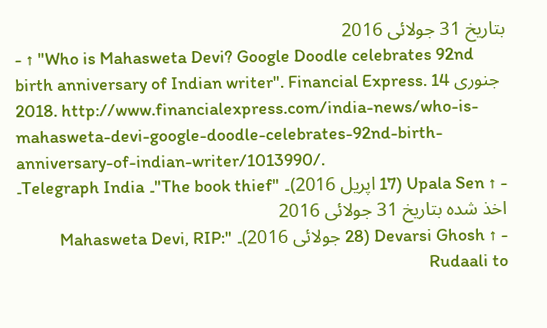بتاریخ 31 جولائی 2016
- ↑ "Who is Mahasweta Devi? Google Doodle celebrates 92nd birth anniversary of Indian writer". Financial Express. 14 جنوری 2018. http://www.financialexpress.com/india-news/who-is-mahasweta-devi-google-doodle-celebrates-92nd-birth-anniversary-of-indian-writer/1013990/.
- ↑ Upala Sen (17 اپریل 2016)۔ "The book thief"۔ Telegraph India۔ اخذ شدہ بتاریخ 31 جولائی 2016
- ↑ Devarsi Ghosh (28 جولائی 2016)۔ "Mahasweta Devi, RIP: Rudaali to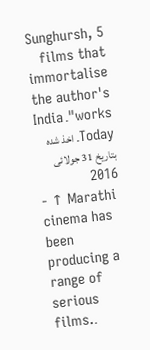Sunghursh, 5 films that immortalise the author's works"۔ India Today۔ اخذ شدہ بتاریخ 31 جولائی 2016
- ↑ Marathi cinema has been producing a range of serious films.۔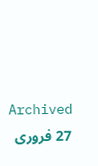Archived 27 فروری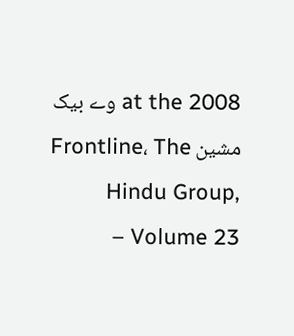2008 at the وے بیک مشین Frontline، The Hindu Group, Volume 23 –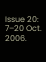Issue 20: 7–20 Oct. 2006.